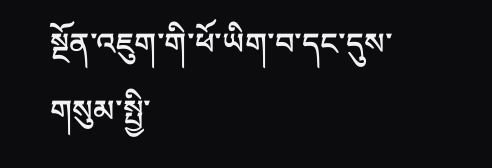སྔོན་འཇུག་གི་ཕོ་ཡིག་བ་དང་དུས་གསུམ་སྤྱི་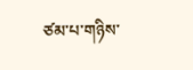ཙམ་པ་གཉིས་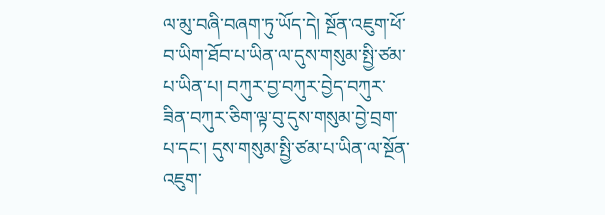ལ་མུ་བཞི་བཞག་ཏུ་ཡོད་དེ། སྔོན་འཇུག་ཕོ་བ་ཡིག་ཐོབ་པ་ཡིན་ལ་དུས་གསུམ་སྤྱི་ཙམ་པ་ཡིན་པ། བཀུར་བྱ་བཀུར་བྱེད་བཀུར་ཟིན་བཀུར་ཅིག་ལྟ་བུ་དུས་གསུམ་བྱེ་བྲག་པ་དང་། དུས་གསུམ་སྤྱི་ཙམ་པ་ཡིན་ལ་སྔོན་འཇུག་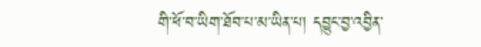གི་ཕོ་བ་ཡིག་ཐོབ་པ་མ་ཡིན་པ། དབྱུང་བྱ་འབྱིན་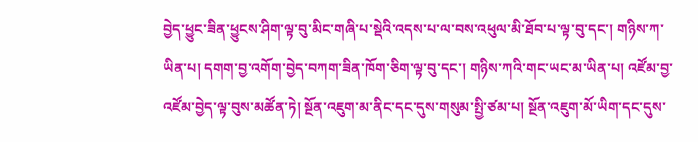བྱེད་ཕྱུང་ཟིན་ཕྱུངས་ཤིག་ལྟ་བུ་མིང་གཞི་པ་སྡེའི་འདས་པ་ལ་བས་འཕུལ་མི་ཐོབ་པ་ལྟ་བུ་དང་། གཉིས་ཀ་ཡིན་པ། དགག་བྱ་འགོག་བྱེད་བཀག་ཟིན་ཁོག་ཅིག་ལྟ་བུ་དང་། གཉིས་ཀའི་གང་ཡང་མ་ཡིན་པ། འཛོམ་བྱ་འཛོམ་བྱེད་ལྟ་བུས་མཚོན་ཏེ། སྔོན་འཇུག་མ་ནིང་དང་དུས་གསུམ་སྤྱི་ཙམ་པ། སྔོན་འཇུག་མོ་ཡིག་དང་དུས་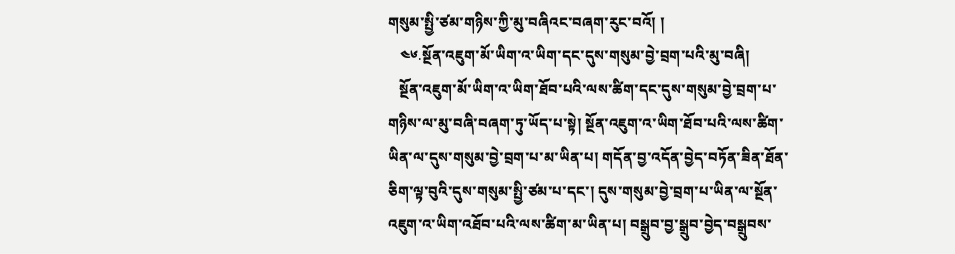གསུམ་སྤྱི་ཙམ་གཉིས་ཀྱི་མུ་བཞིའང་བཞག་རུང་བའོ། །
   ༤༦.སྔོན་འཇུག་མོ་ཡིག་འ་ཡིག་དང་དུས་གསུམ་བྱེ་བྲག་པའི་མུ་བཞི།
   སྔོན་འཇུག་མོ་ཡིག་འ་ཡིག་ཐོབ་པའི་ལས་ཚིག་དང་དུས་གསུམ་བྱེ་བྲག་པ་གཉིས་ལ་མུ་བཞི་བཞག་ཏུ་ཡོད་པ་སྟེ། སྔོན་འཇུག་འ་ཡིག་ཐོབ་པའི་ལས་ཚིག་ཡིན་ལ་དུས་གསུམ་བྱེ་བྲག་པ་མ་ཡིན་པ། གདོན་བྱ་འདོན་བྱེད་བཏོན་ཟིན་ཐོན་ཅིག་ལྟ་བུའི་དུས་གསུམ་སྤྱི་ཙམ་པ་དང་། དུས་གསུམ་བྱེ་བྲག་པ་ཡིན་ལ་སྔོན་འཇུག་འ་ཡིག་འཐོབ་པའི་ལས་ཚིག་མ་ཡིན་པ། བསྒྲུབ་བྱ་སྒྲུབ་བྱེད་བསྒྲུབས་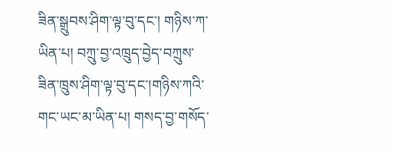ཟིན་སྒྲུབས་ཤིག་ལྟ་བུ་དང་། གཉིས་ཀ་ཡིན་པ། བཀྲུ་བྱ་འཁྲུད་བྱེད་བཀྲུས་ཟིན་ཁྲུས་ཤིག་ལྟ་བུ་དང་།གཉིས་ཀའི་གང་ཡང་མ་ཡིན་པ། གསད་བྱ་གསོད་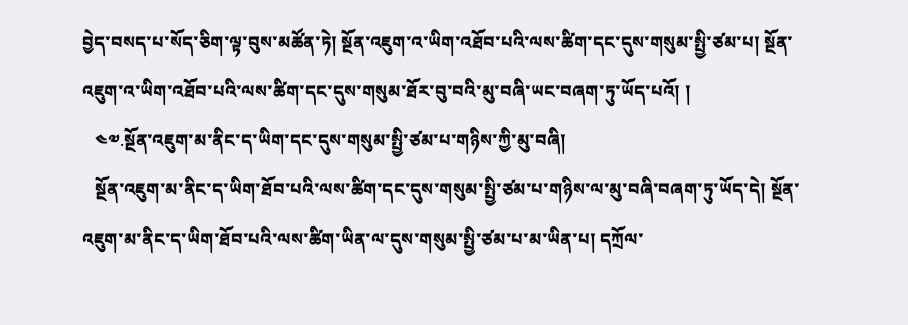བྱེད་བསད་པ་སོད་ཅིག་ལྟ་བུས་མཚོན་ཏེ། སྔོན་འཇུག་འ་ཡིག་འཐོབ་པའི་ལས་ཚིག་དང་དུས་གསུམ་སྤྱི་ཙམ་པ། སྔོན་འཇུག་འ་ཡིག་འཐོབ་པའི་ལས་ཚིག་དང་དུས་གསུམ་ཐོར་བུ་བའི་མུ་བཞི་ཡང་བཞག་ཏུ་ཡོད་པའོ། །
   ༤༧.སྔོན་འཇུག་མ་ནིང་ད་ཡིག་དང་དུས་གསུམ་སྤྱི་ཙམ་པ་གཉིས་ཀྱི་མུ་བཞི།
   སྔོན་འཇུག་མ་ནིང་ད་ཡིག་ཐོབ་པའི་ལས་ཚིག་དང་དུས་གསུམ་སྤྱི་ཙམ་པ་གཉིས་ལ་མུ་བཞི་བཞག་ཏུ་ཡོད་དེ། སྔོན་འཇུག་མ་ནིང་ད་ཡིག་ཐོབ་པའི་ལས་ཚིག་ཡིན་ལ་དུས་གསུམ་སྤྱི་ཙམ་པ་མ་ཡིན་པ། དཀྲོལ་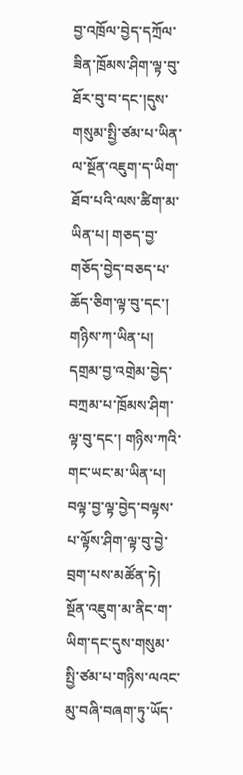བྱ་འཁྲོལ་བྱེད་དཀྲོལ་ཟིན་ཁྲོམས་ཤིག་ལྟ་བུ་ཐོར་བུ་བ་དང་།དུས་གསུམ་སྤྱི་ཙམ་པ་ཡིན་ལ་སྔོན་འཇུག་ད་ཡིག་ཐོབ་པའི་ལས་ཚིག་མ་ཡིན་པ། གཅད་བྱ་གཅོད་བྱེད་བཅད་པ་ཆོད་ཅིག་ལྟ་བུ་དང་། གཉིས་ཀ་ཡིན་པ། དགྲམ་བྱ་འགྲེམ་བྱེད་བཀྲམ་པ་ཁྲོམས་ཤིག་ལྟ་བུ་དང་། གཉིས་ཀའི་གང་ཡང་མ་ཡིན་པ། བལྟ་བྱ་ལྟ་བྱེད་བལྟས་པ་ལྟོས་ཤིག་ལྟ་བུ་བྱེ་བྲག་པས་མཚོན་ཏེ། སྔོན་འཇུག་མ་ནིང་ག་ཡིག་དང་དུས་གསུམ་སྤྱི་ཙམ་པ་གཉིས་ལའང་མུ་བཞི་བཞག་ཏུ་ཡོད་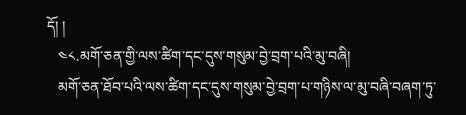དོ། །
   ༤༨.མགོ་ཅན་གྱི་ལས་ཚིག་དང་དུས་གསུམ་བྱེ་བྲག་པའི་མུ་བཞི།
   མགོ་ཅན་ཐོབ་པའི་ལས་ཚིག་དང་དུས་གསུམ་བྱེ་བྲག་པ་གཉིས་ལ་མུ་བཞི་བཞག་ཏུ་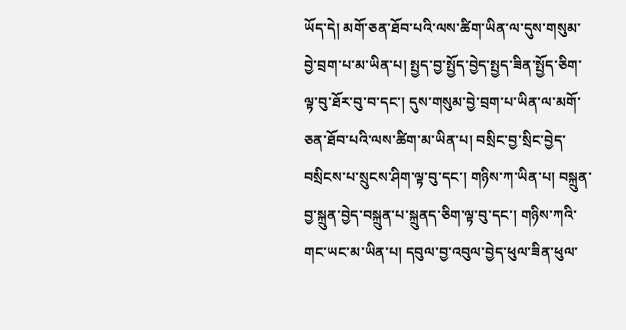ཡོད་དེ། མགོ་ཅན་ཐོབ་པའི་ལས་ཚིག་ཡིན་ལ་དུས་གསུམ་བྱེ་བྲག་པ་མ་ཡིན་པ། སྤྱད་བྱ་སྤྱོད་བྱེད་སྤྱད་ཟིན་སྤྱོད་ཅིག་ལྟ་བུ་ཐོར་བུ་བ་དང་། དུས་གསུམ་བྱེ་བྲག་པ་ཡིན་ལ་མགོ་ཅན་ཐོབ་པའི་ལས་ཚིག་མ་ཡིན་པ། བསྲིང་བྱ་སྲིང་བྱེད་བསྲིངས་པ་སྲུངས་ཤིག་ལྟ་བུ་དང་། གཉིས་ཀ་ཡིན་པ། བསྐྲུན་བྱ་སྐྲུན་བྱེད་བསྐྲུན་པ་སྐྲུནད་ཅིག་ལྟ་བུ་དང་། གཉིས་ཀའི་གང་ཡང་མ་ཡིན་པ། དབུལ་བྱ་འབུལ་བྱེད་ཕུལ་ཟིན་ཕུལ་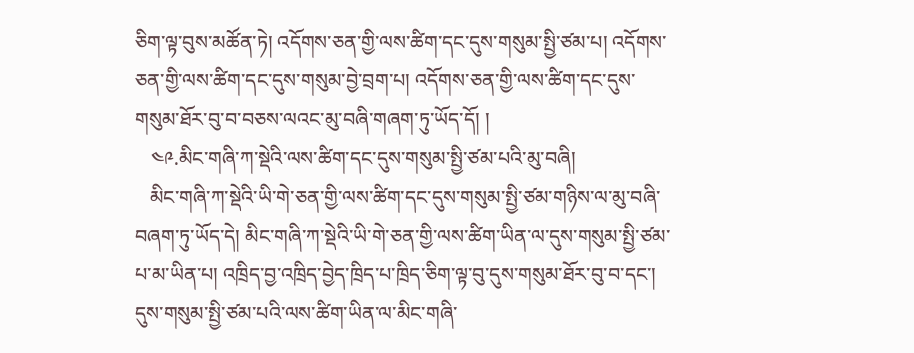ཅིག་ལྟ་བུས་མཚོན་ཏེ། འདོགས་ཅན་གྱི་ལས་ཚིག་དང་དུས་གསུམ་སྤྱི་ཙམ་པ། འདོགས་ཅན་གྱི་ལས་ཚིག་དང་དུས་གསུམ་བྱེ་བྲག་པ། འདོགས་ཅན་གྱི་ལས་ཚིག་དང་དུས་གསུམ་ཐོར་བུ་བ་བཅས་ལའང་མུ་བཞི་གཞག་ཏུ་ཡོད་དོ། །
   ༤༩.མིང་གཞི་ཀ་སྡེའི་ལས་ཚིག་དང་དུས་གསུམ་སྤྱི་ཙམ་པའི་མུ་བཞི།
   མིང་གཞི་ཀ་སྡེའི་ཡི་གེ་ཅན་གྱི་ལས་ཚིག་དང་དུས་གསུམ་སྤྱི་ཙམ་གཉིས་ལ་མུ་བཞི་བཞག་ཏུ་ཡོད་དེ། མིང་གཞི་ཀ་སྡེའི་ཡི་གེ་ཅན་གྱི་ལས་ཚིག་ཡིན་ལ་དུས་གསུམ་སྤྱི་ཙམ་པ་མ་ཡིན་པ། འཁྲིད་བྱ་འཁྲིད་བྱེད་ཁྲིད་པ་ཁྲིད་ཅིག་ལྟ་བུ་དུས་གསུམ་ཐོར་བུ་བ་དང་། དུས་གསུམ་སྤྱི་ཙམ་པའི་ལས་ཚིག་ཡིན་ལ་མིང་གཞི་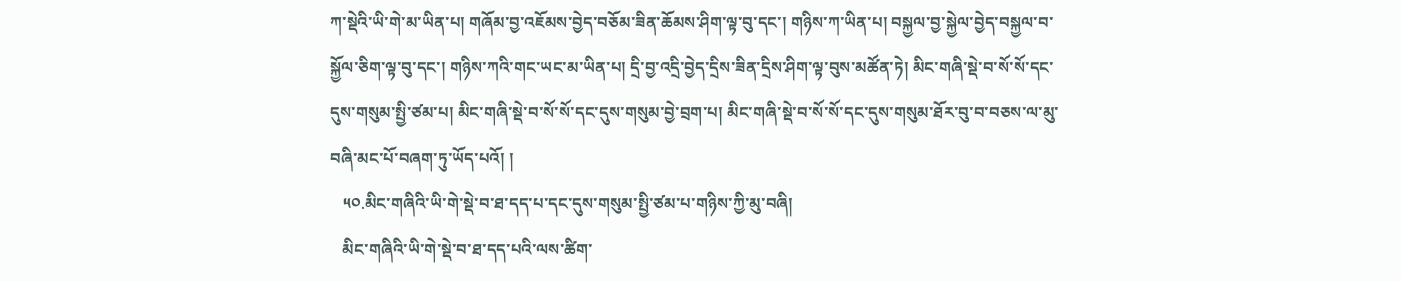ཀ་སྡེའི་ཡི་གེ་མ་ཡིན་པ། གཞོམ་བྱ་འཇོམས་བྱེད་བཅོམ་ཟིན་ཆོམས་ཤིག་ལྟ་བུ་དང་། གཉིས་ཀ་ཡིན་པ། བསྐྱལ་བྱ་སྐྱེལ་བྱེད་བསྐྱལ་བ་སྐྱོལ་ཅིག་ལྟ་བུ་དང་། གཉིས་ཀའི་གང་ཡང་མ་ཡིན་པ། དྲི་བྱ་འདྲི་བྱེད་དྲིས་ཟིན་དྲིས་ཤིག་ལྟ་བུས་མཚོན་ཏེ། མིང་གཞི་སྡེ་བ་སོ་སོ་དང་དུས་གསུམ་སྤྱི་ཙམ་པ། མིང་གཞི་སྡེ་བ་སོ་སོ་དང་དུས་གསུམ་བྱེ་བྲག་པ། མིང་གཞི་སྡེ་བ་སོ་སོ་དང་དུས་གསུམ་ཐོར་བུ་བ་བཅས་ལ་མུ་བཞི་མང་པོ་བཞག་ཏུ་ཡོད་པའོ། །
   ༥༠.མིང་གཞིའི་ཡི་གེ་སྡེ་བ་ཐ་དད་པ་དང་དུས་གསུམ་སྤྱི་ཙམ་པ་གཉིས་ཀྱི་མུ་བཞི།
   མིང་གཞིའི་ཡི་གེ་སྡེ་བ་ཐ་དད་པའི་ལས་ཚིག་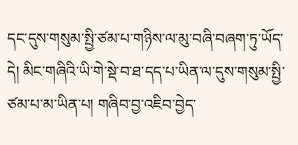དང་དུས་གསུམ་སྤྱི་ཙམ་པ་གཉིས་ལ་མུ་བཞི་བཞག་ཏུ་ཡོད་དེ། མིང་གཞིའི་ཡི་གེ་སྡེ་བ་ཐ་དད་པ་ཡིན་ལ་དུས་གསུམ་སྤྱི་ཙམ་པ་མ་ཡིན་པ། གཞིབ་བྱ་འཇིབ་བྱེད་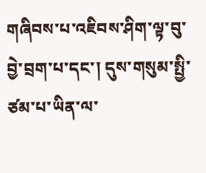གཞིབས་པ་འཇིབས་ཤིག་ལྟ་བུ་བྱེ་བྲག་པ་དང་། དུས་གསུམ་སྤྱི་ཙམ་པ་ཡིན་ལ་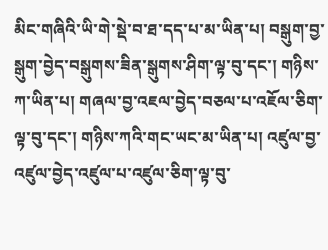མིང་གཞིའི་ཡི་གེ་སྡེ་བ་ཐ་དད་པ་མ་ཡིན་པ། བསྒུག་བྱ་སྒུག་བྱེད་བསྒུགས་ཟིན་སྒུགས་ཤིག་ལྟ་བུ་དང་། གཉིས་ཀ་ཡིན་པ། གཞལ་བྱ་འཇལ་བྱེད་བཅལ་པ་འཇོལ་ཅིག་ལྟ་བུ་དང་། གཉིས་ཀའི་གང་ཡང་མ་ཡིན་པ། འཛུལ་བྱ་འཛུལ་བྱེད་འཛུལ་པ་འཛུལ་ཅིག་ལྟ་བུ་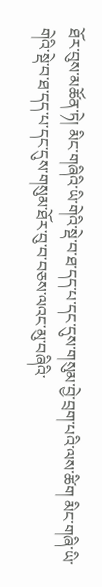ཐོར་བུས་མཚོན་ཏེ། མིང་གཞིའི་ཡི་གེའི་སྡེ་བ་ཐ་དད་པ་དང་དུས་གསུམ་བྱེ་བྲག་པའི་ལས་ཚིག མིང་གཞི་ཡི་གེའི་སྡེ་བ་ཐ་དད་པ་དང་དུས་གསུམ་ཐོར་བུ་བ་བཅས་ལའང་མུ་བཞིའི་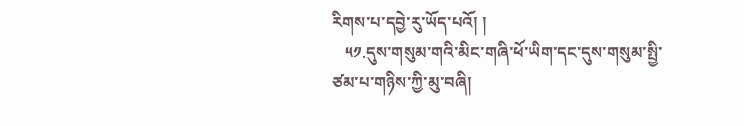རིགས་པ་དབྱེ་རུ་ཡོད་པའོ། །
   ༥༡.དུས་གསུམ་གའི་མིང་གཞི་ཕོ་ཡིག་དང་དུས་གསུམ་སྤྱི་ཙམ་པ་གཉིས་ཀྱི་མུ་བཞི།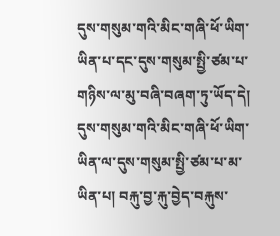དུས་གསུམ་གའི་མིང་གཞི་ཕོ་ཡིག་ཡིན་པ་དང་དུས་གསུམ་སྤྱི་ཙམ་པ་གཉིས་ལ་མུ་བཞི་བཞག་ཏུ་ཡོད་དེ། དུས་གསུམ་གའི་མིང་གཞི་ཕོ་ཡིག་ཡིན་ལ་དུས་གསུམ་སྤྱི་ཙམ་པ་མ་ཡིན་པ། བརྐུ་བྱ་རྐུ་བྱེད་བརྐུས་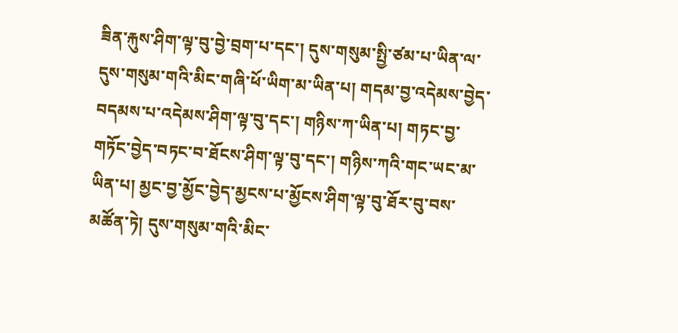ཟིན་རྐུས་ཤིག་ལྟ་བུ་བྱེ་བྲག་པ་དང་། དུས་གསུམ་སྤྱི་ཙམ་པ་ཡིན་ལ་དུས་གསུམ་གའི་མིང་གཞི་ཕོ་ཡིག་མ་ཡིན་པ། གདམ་བྱ་འདེམས་བྱེད་བདམས་པ་འདེམས་ཤིག་ལྟ་བུ་དང་། གཉིས་ཀ་ཡིན་པ། གཏང་བྱ་གཏོང་བྱེད་བཏང་བ་ཐོངས་ཤིག་ལྟ་བུ་དང་། གཉིས་ཀའི་གང་ཡང་མ་ཡིན་པ། མྱང་བྱ་མྱོང་བྱེད་མྱངས་པ་མྱོངས་ཤིག་ལྟ་བུ་ཐོར་བུ་བས་མཚོན་ཏེ། དུས་གསུམ་གའི་མིང་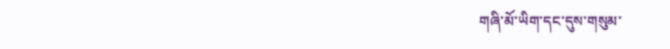གཞི་མོ་ཡིག་དང་དུས་གསུམ་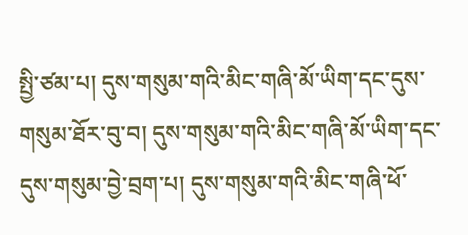སྤྱི་ཙམ་པ། དུས་གསུམ་གའི་མིང་གཞི་མོ་ཡིག་དང་དུས་གསུམ་ཐོར་བུ་བ། དུས་གསུམ་གའི་མིང་གཞི་མོ་ཡིག་དང་དུས་གསུམ་བྱེ་བྲག་པ། དུས་གསུམ་གའི་མིང་གཞི་ཕོ་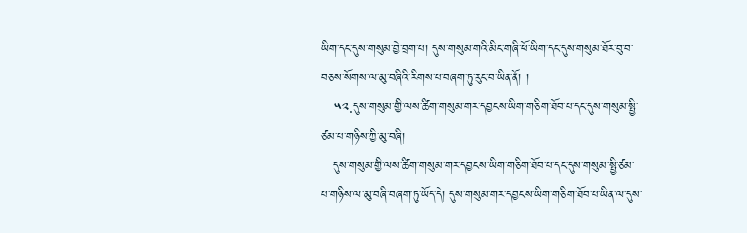ཡིག་དང་དུས་གསུམ་བྱེ་བྲག་པ། དུས་གསུམ་གའི་མིང་གཞི་ཕོ་ཡིག་དང་དུས་གསུམ་ཐོར་བུ་བ་བཅས་སོགས་ལ་མུ་བཞིའི་རིགས་པ་བཞག་ཏུ་རུང་བ་ཡིན་ནོ། །
   ༥༢.དུས་གསུམ་གྱི་ལས་ཚིག་གསུམ་གར་དབྱངས་ཡིག་གཅིག་ཐོབ་པ་དང་དུས་གསུམ་སྤྱི་ཙམ་པ་གཉིས་ཀྱི་མུ་བཞི།
   དུས་གསུམ་གྱི་ལས་ཚིག་གསུམ་གར་དབྱངས་ཡིག་གཅིག་ཐོབ་པ་དང་དུས་གསུམ་སྤྱི་ཙམ་པ་གཉིས་ལ་མུ་བཞི་བཞག་ཏུ་ཡོད་དེ། དུས་གསུམ་གར་དབྱངས་ཡིག་གཅིག་ཐོབ་པ་ཡིན་ལ་དུས་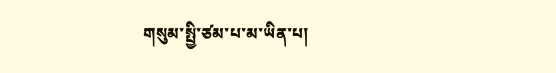གསུམ་སྤྱི་ཙམ་པ་མ་ཡིན་པ།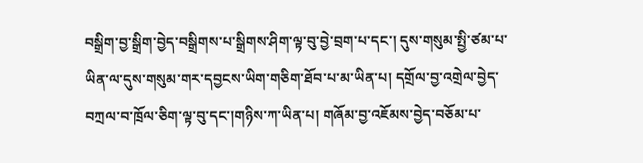བསྒྲིག་བྱ་སྒྲིག་བྱེད་བསྒྲིགས་པ་སྒྲིགས་ཤིག་ལྟ་བུ་བྱེ་བྲག་པ་དང་། དུས་གསུམ་སྤྱི་ཙམ་པ་ཡིན་ལ་དུས་གསུམ་གར་དབྱངས་ཡིག་གཅིག་ཐོབ་པ་མ་ཡིན་པ། དགྲོལ་བྱ་འགྲེལ་བྱེད་བཀྲལ་བ་ཁྲོལ་ཅིག་ལྟ་བུ་དང་།གཉིས་ཀ་ཡིན་པ། གཞོམ་བྱ་འཇོམས་བྱེད་བཅོམ་པ་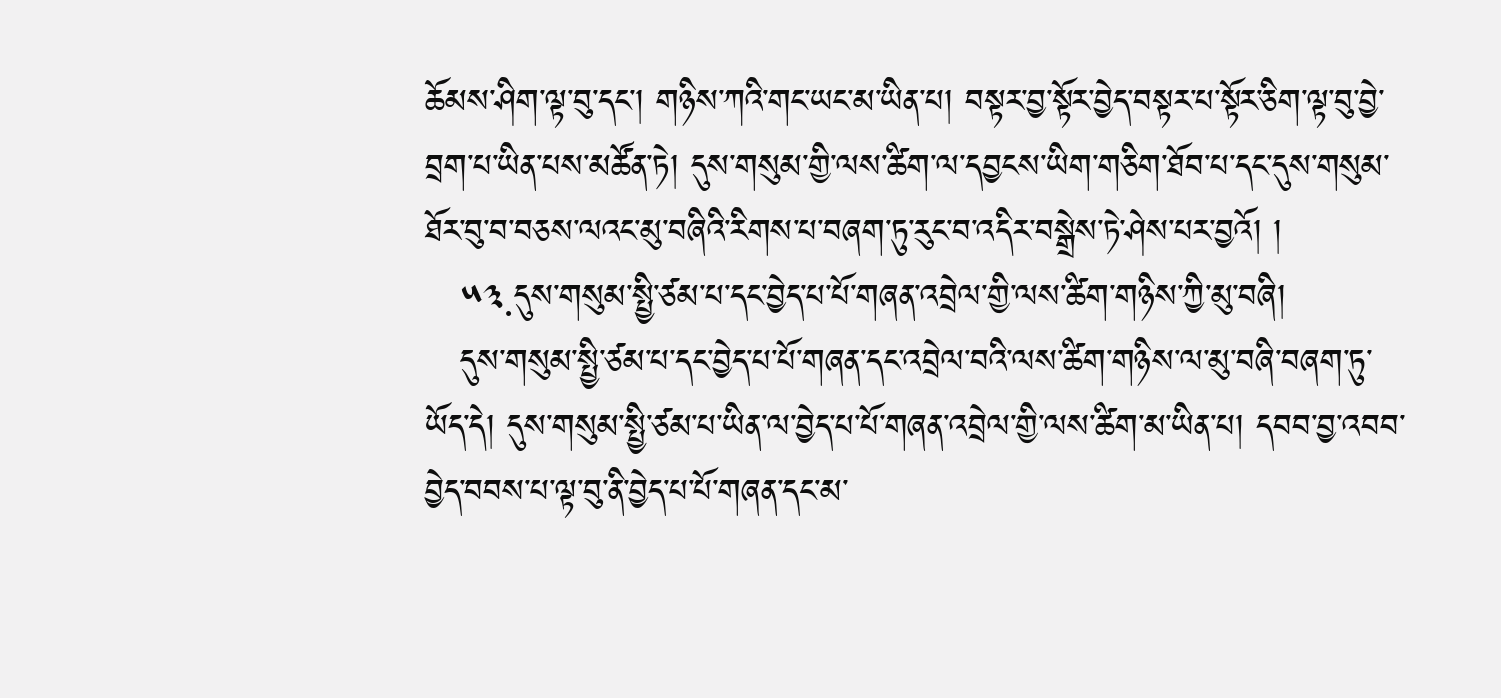ཆོམས་ཤིག་ལྟ་བུ་དང་། གཉིས་ཀའི་གང་ཡང་མ་ཡིན་པ། བསྟར་བྱ་སྟོར་བྱེད་བསྟར་པ་སྟོར་ཅིག་ལྟ་བུ་བྱེ་བྲག་པ་ཡིན་པས་མཚོན་ཏེ། དུས་གསུམ་གྱི་ལས་ཚིག་ལ་དབྱངས་ཡིག་གཅིག་ཐོབ་པ་དང་དུས་གསུམ་ཐོར་བུ་བ་བཅས་ལའང་མུ་བཞིའི་རིགས་པ་བཞག་ཏུ་རུང་བ་འདིར་བསྒྲེས་ཏེ་ཤེས་པར་བྱའོ། །
   ༥༣.དུས་གསུམ་སྤྱི་ཙམ་པ་དང་བྱེད་པ་པོ་གཞན་འབྲེལ་གྱི་ལས་ཚིག་གཉིས་ཀྱི་མུ་བཞི།
   དུས་གསུམ་སྤྱི་ཙམ་པ་དང་བྱེད་པ་པོ་གཞན་དང་འབྲེལ་བའི་ལས་ཚིག་གཉིས་ལ་མུ་བཞི་བཞག་ཏུ་ཡོད་དེ། དུས་གསུམ་སྤྱི་ཙམ་པ་ཡིན་ལ་བྱེད་པ་པོ་གཞན་འབྲེལ་གྱི་ལས་ཚིག་མ་ཡིན་པ། དབབ་བྱ་འབབ་བྱེད་བབས་པ་ལྟ་བུ་ནི་བྱེད་པ་པོ་གཞན་དང་མ་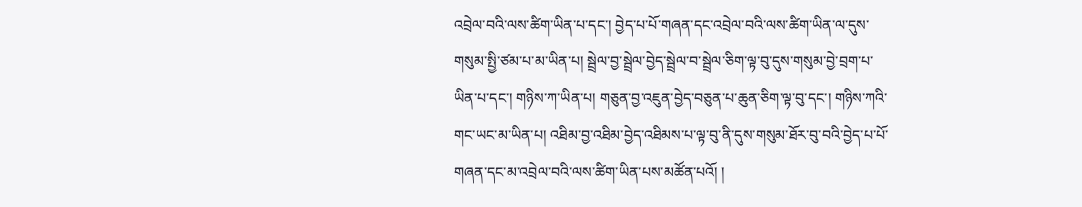འབྲེལ་བའི་ལས་ཚིག་ཡིན་པ་དང་། བྱེད་པ་པོ་གཞན་དང་འབྲེལ་བའི་ལས་ཚིག་ཡིན་ལ་དུས་གསུམ་སྤྱི་ཙམ་པ་མ་ཡིན་པ། སྦྲེལ་བྱ་སྦྲེལ་བྱེད་སྦྲེལ་བ་སྦྲེལ་ཅིག་ལྟ་བུ་དུས་གསུམ་བྱེ་བྲག་པ་ཡིན་པ་དང་། གཉིས་ཀ་ཡིན་པ། གཅུན་བྱ་འཇུན་བྱེད་བཅུན་པ་ཆུན་ཅིག་ལྟ་བུ་དང་། གཉིས་ཀའི་གང་ཡང་མ་ཡིན་པ། འཐིམ་བྱ་འཐིམ་བྱེད་འཐིམས་པ་ལྟ་བུ་ནི་དུས་གསུམ་ཐོར་བུ་བའི་བྱེད་པ་པོ་གཞན་དང་མ་འབྲེལ་བའི་ལས་ཚིག་ཡིན་པས་མཚོན་པའོ། །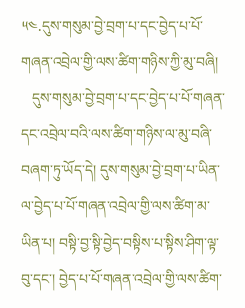༥༤.དུས་གསུམ་བྱེ་བྲག་པ་དང་བྱེད་པ་པོ་གཞན་འབྲེལ་གྱི་ལས་ཚིག་གཉིས་ཀྱི་མུ་བཞི།
   དུས་གསུམ་བྱེ་བྲག་པ་དང་བྱེད་པ་པོ་གཞན་དང་འབྲེལ་བའི་ལས་ཚིག་གཉིས་ལ་མུ་བཞི་བཞག་ཏུ་ཡོད་དེ། དུས་གསུམ་བྱེ་བྲག་པ་ཡིན་ལ་བྱེད་པ་པོ་གཞན་འབྲེལ་གྱི་ལས་ཚིག་མ་ཡིན་པ། བསྟི་བྱ་སྟི་བྱེད་བསྟིས་པ་སྟིས་ཤིག་ལྟ་བུ་དང་། བྱེད་པ་པོ་གཞན་འབྲེལ་གྱི་ལས་ཚིག་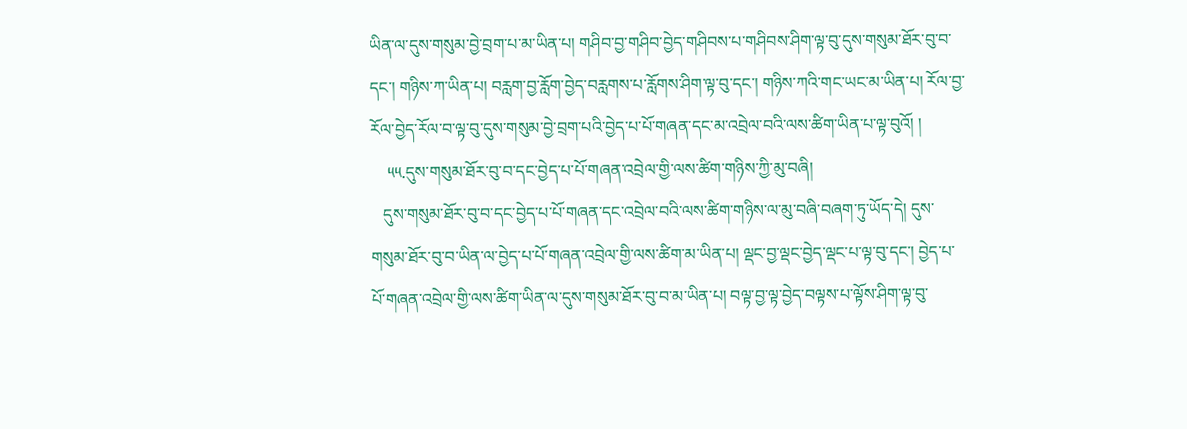ཡིན་ལ་དུས་གསུམ་བྱེ་བྲག་པ་མ་ཡིན་པ། གཤིབ་བྱ་གཤིབ་བྱེད་གཤིབས་པ་གཤིབས་ཤིག་ལྟ་བུ་དུས་གསུམ་ཐོར་བུ་བ་དང་། གཉིས་ཀ་ཡིན་པ། བརླག་བྱ་རློག་བྱེད་བརླགས་པ་རློགས་ཤིག་ལྟ་བུ་དང་། གཉིས་ཀའི་གང་ཡང་མ་ཡིན་པ། རོལ་བྱ་རོལ་བྱེད་རོལ་བ་ལྟ་བུ་དུས་གསུམ་བྱེ་བྲག་པའི་བྱེད་པ་པོ་གཞན་དང་མ་འབྲེལ་བའི་ལས་ཚིག་ཡིན་པ་ལྟ་བུའོ། །
    ༥༥.དུས་གསུམ་ཐོར་བུ་བ་དང་བྱེད་པ་པོ་གཞན་འབྲེལ་གྱི་ལས་ཚིག་གཉིས་ཀྱི་མུ་བཞི།
   དུས་གསུམ་ཐོར་བུ་བ་དང་བྱེད་པ་པོ་གཞན་དང་འབྲེལ་བའི་ལས་ཚིག་གཉིས་ལ་མུ་བཞི་བཞག་ཏུ་ཡོད་དེ། དུས་གསུམ་ཐོར་བུ་བ་ཡིན་ལ་བྱེད་པ་པོ་གཞན་འབྲེལ་གྱི་ལས་ཚིག་མ་ཡིན་པ། ལྡང་བྱ་ལྡང་བྱེད་ལྡང་པ་ལྟ་བུ་དང་། བྱེད་པ་པོ་གཞན་འབྲེལ་གྱི་ལས་ཚིག་ཡིན་ལ་དུས་གསུམ་ཐོར་བུ་བ་མ་ཡིན་པ། བལྟ་བྱ་ལྟ་བྱེད་བལྟས་པ་ལྟོས་ཤིག་ལྟ་བུ་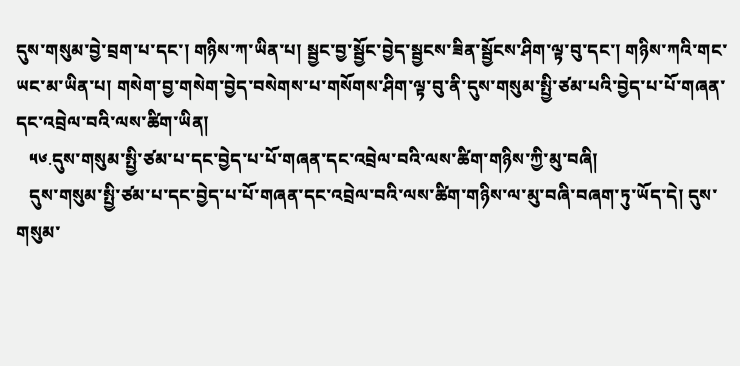དུས་གསུམ་བྱེ་བྲག་པ་དང་། གཉིས་ཀ་ཡིན་པ། སྦྱང་བྱ་སྦྱོང་བྱེད་སྦྱངས་ཟིན་སྦྱོངས་ཤིག་ལྟ་བུ་དང་། གཉིས་ཀའི་གང་ཡང་མ་ཡིན་པ། གསེག་བྱ་གསེག་བྱེད་བསེགས་པ་གསོགས་ཤིག་ལྟ་བུ་ནི་དུས་གསུམ་སྤྱི་ཙམ་པའི་བྱེད་པ་པོ་གཞན་དང་འབྲེལ་བའི་ལས་ཚིག་ཡིན།
   ༥༦.དུས་གསུམ་སྤྱི་ཙམ་པ་དང་བྱེད་པ་པོ་གཞན་དང་འབྲེལ་བའི་ལས་ཚིག་གཉིས་ཀྱི་མུ་བཞི།
   དུས་གསུམ་སྤྱི་ཙམ་པ་དང་བྱེད་པ་པོ་གཞན་དང་འབྲེལ་བའི་ལས་ཚིག་གཉིས་ལ་མུ་བཞི་བཞག་ཏུ་ཡོད་དེ། དུས་གསུམ་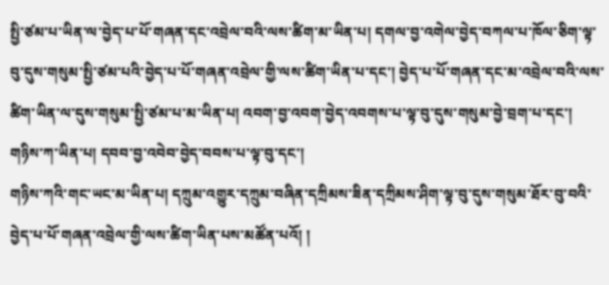སྤྱི་ཙམ་པ་ཡིན་ལ་བྱེད་པ་པོ་གཞན་དང་འབྲེལ་བའི་ལས་ཚིག་མ་ཡིན་པ། དགལ་བྱ་འགེལ་བྱེད་བཀལ་པ་ཁོལ་ཅིག་ལྟ་བུ་དུས་གསུམ་སྤྱི་ཙམ་པའི་བྱེད་པ་པོ་གཞན་འབྲེལ་གྱི་ལས་ཚིག་ཡིན་པ་དང་། བྱེད་པ་པོ་གཞན་དང་མ་འབྲེལ་བའི་ལས་ཚིག་ཡིན་ལ་དུས་གསུམ་སྤྱི་ཙམ་པ་མ་ཡིན་པ། འབག་བྱ་འབག་བྱེད་འབགས་པ་ལྟ་བུ་དུས་གསུམ་བྱེ་བྲག་པ་དང་། གཉིས་ཀ་ཡིན་པ། དབབ་བྱ་འབེབ་བྱེད་བབས་པ་ལྟ་བུ་དང་།
གཉིས་ཀའི་གང་ཡང་མ་ཡིན་པ། དཀྲུམ་འགྱུར་དཀྲུམ་བཞིན་དཀྲིམས་ཟིན་དཀྲིམས་ཤིག་ལྟ་བུ་དུས་གསུམ་ཐོར་བུ་བའི་བྱེད་པ་པོ་གཞན་འབྲེལ་གྱི་ལས་ཚིག་ཡིན་པས་མཚོན་པའོ། །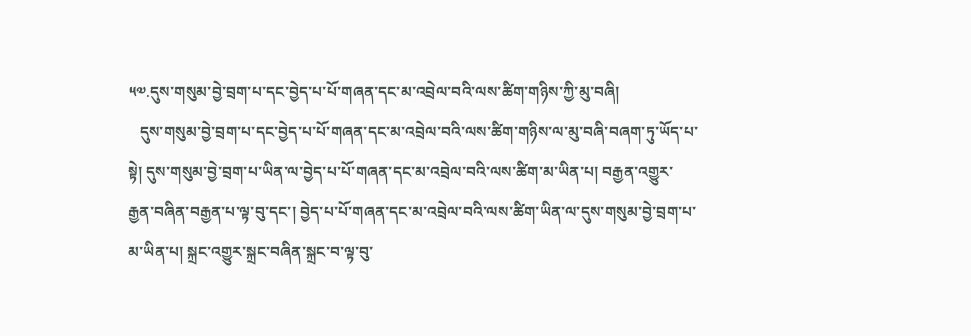༥༧.དུས་གསུམ་བྱེ་བྲག་པ་དང་བྱེད་པ་པོ་གཞན་དང་མ་འབྲེལ་བའི་ལས་ཚིག་གཉིས་ཀྱི་མུ་བཞི།
   དུས་གསུམ་བྱེ་བྲག་པ་དང་བྱེད་པ་པོ་གཞན་དང་མ་འབྲེལ་བའི་ལས་ཚིག་གཉིས་ལ་མུ་བཞི་བཞག་ཏུ་ཡོད་པ་སྟེ། དུས་གསུམ་བྱེ་བྲག་པ་ཡིན་ལ་བྱེད་པ་པོ་གཞན་དང་མ་འབྲེལ་བའི་ལས་ཚིག་མ་ཡིན་པ། བརྒྱན་འགྱུར་རྒྱན་བཞིན་བརྒྱན་པ་ལྟ་བུ་དང་། བྱེད་པ་པོ་གཞན་དང་མ་འབྲེལ་བའི་ལས་ཚིག་ཡིན་ལ་དུས་གསུམ་བྱེ་བྲག་པ་མ་ཡིན་པ། སྐྲང་འགྱུར་སྐྲང་བཞིན་སྐྲང་བ་ལྟ་བུ་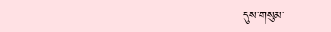དུས་གསུམ་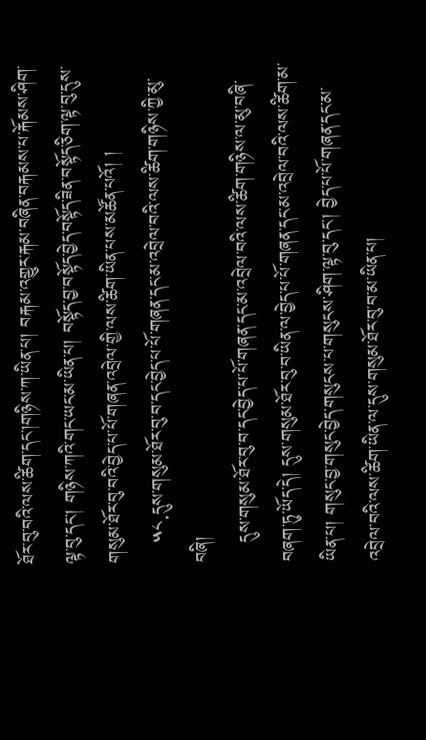ཐོར་བུ་བའི་ལས་ཚིག་དང་།གཉིས་ཀ་ཡིན་པ། བརྐམ་འགྱུར་རྐམ་བཞིན་བརྐམས་པ་རྐོམས་ཤིག་ལྟ་བུ་དང་། གཉིས་ཀའི་གང་ཡང་མ་ཡིན་པ། བསྟོད་བྱ་བསྟོད་བྱེད་བསྟོད་ཟིན་བསྟོད་ཅིག་ལྟ་བུ་དུས་གསུམ་ཐོར་བུ་བའི་བྱེད་པ་པོ་གཞན་འབྲེལ་གྱི་ལས་ཚིག་ཡིན་པས་མཚོན་པའོ། །
   ༥༨.དུས་གསུམ་ཐོར་བུ་བ་དང་བྱེད་པ་པོ་གཞན་དང་མ་འབྲེལ་བའི་ལས་ཚིག་གཉིས་ཀྱི་མུ་བཞི།
   དུས་གསུམ་ཐོར་བུ་བ་དང་བྱེད་པ་པོ་གཞན་དང་མ་འབྲེལ་བའི་ལས་ཚིག་གཉིས་ལ་མུ་བཞི་བཞག་ཏུ་ཡོད་དེ། དུས་གསུམ་ཐོར་བུ་བ་ཡིན་ལ་བྱེད་པ་པོ་གཞན་དང་མ་འབྲེལ་བའི་ལས་ཚིག་མ་ཡིན་པ། གསུང་བྱ་གསུང་བྱེད་གསུངས་པ་གསུངས་ཤིག་ལྟ་བུ་དང་། བྱེད་པ་པོ་གཞན་དང་མ་འབྲེལ་བའི་ལས་ཚིག་ཡིན་ལ་དུས་གསུམ་ཐོར་བུ་བ་མ་ཡིན་པ།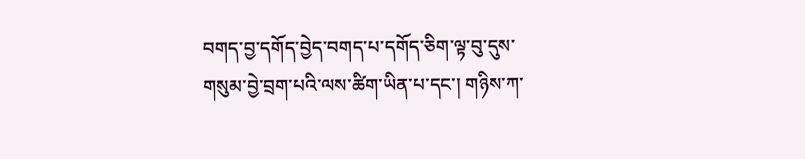བགད་བྱ་དགོད་བྱེད་བགད་པ་དགོད་ཅིག་ལྟ་བུ་དུས་གསུམ་བྱེ་བྲག་པའི་ལས་ཚིག་ཡིན་པ་དང་། གཉིས་ཀ་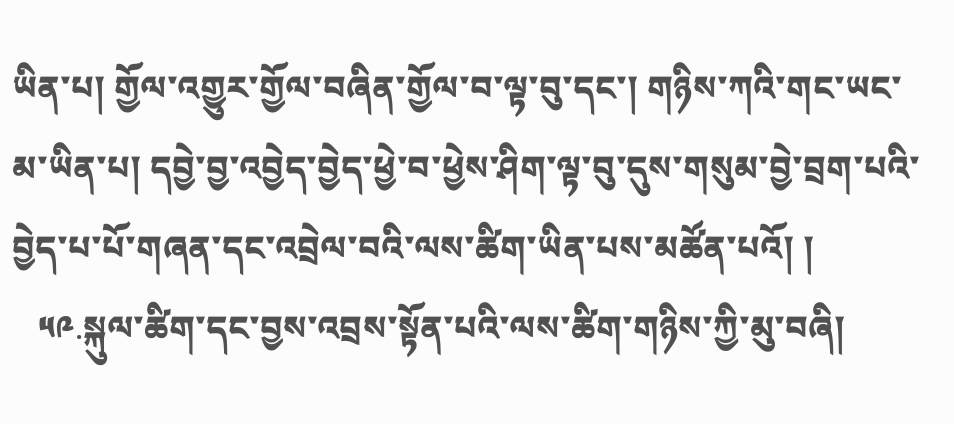ཡིན་པ། གྱོལ་འགྱུར་གྱོལ་བཞིན་གྱོལ་བ་ལྟ་བུ་དང་། གཉིས་ཀའི་གང་ཡང་མ་ཡིན་པ། དབྱེ་བྱ་འབྱེད་བྱེད་ཕྱེ་བ་ཕྱེས་ཤིག་ལྟ་བུ་དུས་གསུམ་བྱེ་བྲག་པའི་བྱེད་པ་པོ་གཞན་དང་འབྲེལ་བའི་ལས་ཚིག་ཡིན་པས་མཚོན་པའོ། །
   ༥༩.སྐུལ་ཚིག་དང་བྱས་འབྲས་སྟོན་པའི་ལས་ཚིག་གཉིས་ཀྱི་མུ་བཞི།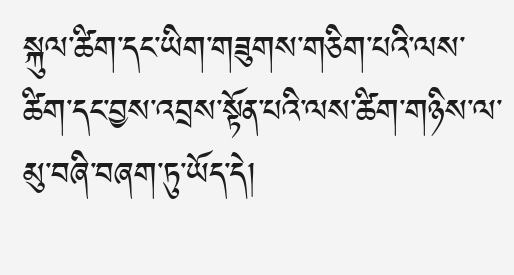སྐུལ་ཚིག་དང་ཡིག་གཟུགས་གཅིག་པའི་ལས་ཚིག་དང་བྱས་འབྲས་སྟོན་པའི་ལས་ཚིག་གཉིས་ལ་མུ་བཞི་བཞག་ཏུ་ཡོད་དེ།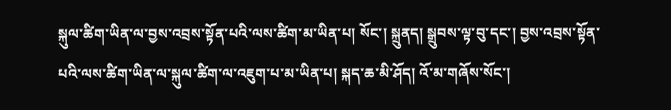སྐུལ་ཚིག་ཡིན་ལ་བྱས་འབྲས་སྟོན་པའི་ལས་ཚིག་མ་ཡིན་པ། སོང་། སྐྲུནད། སྒྲུབས་ལྟ་བུ་དང་། བྱས་འབྲས་སྟོན་པའི་ལས་ཚིག་ཡིན་ལ་སྐུལ་ཚིག་ལ་འཇུག་པ་མ་ཡིན་པ། སྐད་ཆ་མི་ཤོད། འོ་མ་གཞོས་སོང་།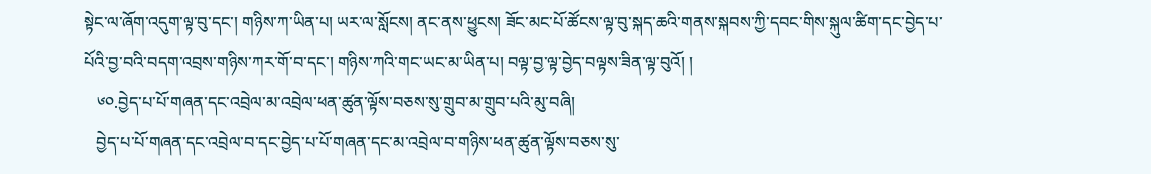སྟེང་ལ་ཞོག་འདུག་ལྟ་བུ་དང་། གཉིས་ཀ་ཡིན་པ། ཡར་ལ་སློངས། ནང་ནས་ཕྱུངས། ཟོང་མང་པོ་ཚོངས་ལྟ་བུ་སྐད་ཆའི་གནས་སྐབས་ཀྱི་དབང་གིས་སྐུལ་ཚིག་དང་བྱེད་པ་པོའི་བྱ་བའི་བདག་འབྲས་གཉིས་ཀར་གོ་བ་དང་། གཉིས་ཀའི་གང་ཡང་མ་ཡིན་པ། བལྟ་བྱ་ལྟ་བྱེད་བལྟས་ཟིན་ལྟ་བུའོ། །
   ༦༠.བྱེད་པ་པོ་གཞན་དང་འབྲེལ་མ་འབྲེལ་ཕན་ཚུན་ལྟོས་བཅས་སུ་གྲུབ་མ་གྲུབ་པའི་མུ་བཞི།
   བྱེད་པ་པོ་གཞན་དང་འབྲེལ་བ་དང་བྱེད་པ་པོ་གཞན་དང་མ་འབྲེལ་བ་གཉིས་ཕན་ཚུན་ལྟོས་བཅས་སུ་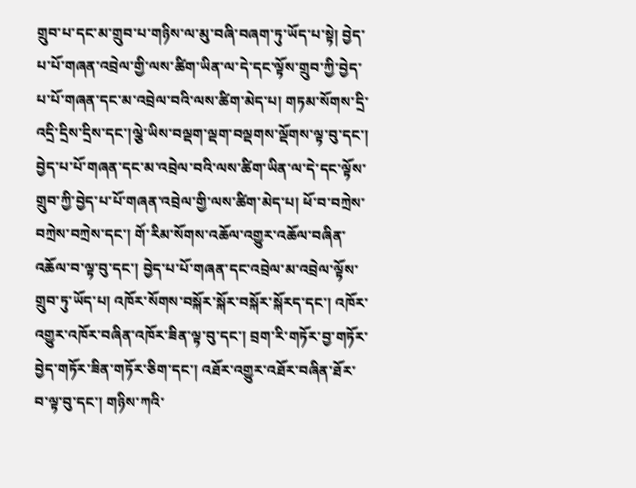གྲུབ་པ་དང་མ་གྲུབ་པ་གཉིས་ལ་མུ་བཞི་བཞག་ཏུ་ཡོད་པ་སྟེ། བྱེད་པ་པོ་གཞན་འབྲེལ་གྱི་ལས་ཚིག་ཡིན་ལ་དེ་དང་ལྟོས་གྲུབ་ཀྱི་བྱེད་པ་པོ་གཞན་དང་མ་འབྲེལ་བའི་ལས་ཚིག་མེད་པ། གཏམ་སོགས་དྲི་འདྲི་དྲིས་དྲིས་དང་།ལྕེ་ཡིས་བལྡག་ལྡག་བལྡགས་ལྡོགས་ལྟ་བུ་དང་། བྱེད་པ་པོ་གཞན་དང་མ་འབྲེལ་བའི་ལས་ཚིག་ཡིན་ལ་དེ་དང་ལྟོས་གྲུབ་ཀྱི་བྱེད་པ་པོ་གཞན་འབྲེལ་གྱི་ལས་ཚིག་མེད་པ། ཕོ་བ་བཀྲེས་བཀྲེས་བཀྲེས་དང་། གོ་རིམ་སོགས་འཆོལ་འགྱུར་འཆོལ་བཞིན་འཆོལ་བ་ལྟ་བུ་དང་། བྱེད་པ་པོ་གཞན་དང་འབྲེལ་མ་འབྲེལ་ལྟོས་གྲུབ་ཏུ་ཡོད་པ། འཁོར་སོགས་བསྐོར་སྐོར་བསྐོར་སྐོརད་དང་། འཁོར་འགྱུར་འཁོར་བཞིན་འཁོར་ཟིན་ལྟ་བུ་དང་། བྲག་རི་གཏོར་བྱ་གཏོར་བྱེད་གཏོར་ཟིན་གཏོར་ཅིག་དང་། འཐོར་འགྱུར་འཐོར་བཞིན་ཐོར་བ་ལྟ་བུ་དང་། གཉིས་ཀའི་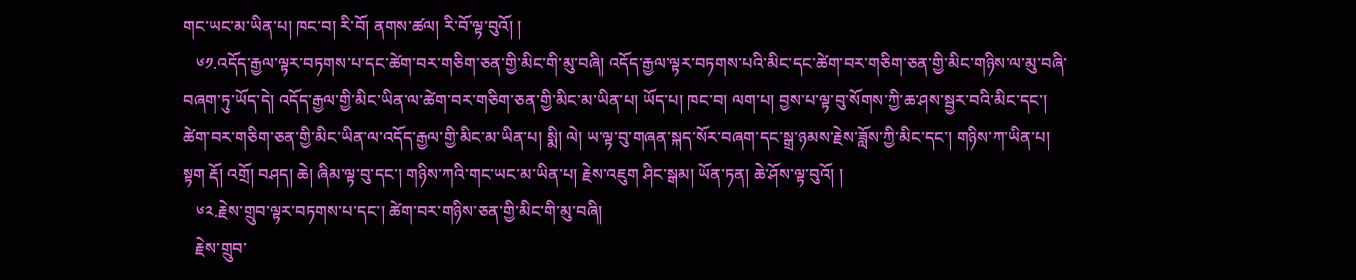གང་ཡང་མ་ཡིན་པ། ཁང་བ། རི་བོ། ནགས་ཚལ། རི་བོ་ལྟ་བུའོ། །
   ༦༡.འདོད་རྒྱལ་ལྟར་བཏགས་པ་དང་ཚེག་བར་གཅིག་ཅན་གྱི་མིང་གི་མུ་བཞི། འདོད་རྒྱལ་ལྟར་བཏགས་པའི་མིང་དང་ཚེག་བར་གཅིག་ཅན་གྱི་མིང་གཉིས་ལ་མུ་བཞི་བཞག་ཏུ་ཡོད་དེ། འདོད་རྒྱལ་གྱི་མིང་ཡིན་ལ་ཚེག་བར་གཅིག་ཅན་གྱི་མིང་མ་ཡིན་པ། ཡོད་པ། ཁང་བ། ལག་པ། བྱས་པ་ལྟ་བུ་སོགས་ཀྱི་ཆ་ཤས་སྦྱར་བའི་མིང་དང་། ཚེག་བར་གཅིག་ཅན་གྱི་མིང་ཡིན་ལ་འདོད་རྒྱལ་གྱི་མིང་མ་ཡིན་པ། སྨི། ལེ། ཡ་ལྟ་བུ་གཞན་སྐད་སོར་བཞག་དང་སྒྲ་ཉམས་རྗེས་ཟློས་ཀྱི་མིང་དང་། གཉིས་ཀ་ཡིན་པ། སྟག རྡོ། འགྲོ། བཤད། ཆེ། ཞིམ་ལྟ་བུ་དང་། གཉིས་ཀའི་གང་ཡང་མ་ཡིན་པ། རྗེས་འཇུག ཤིང་སྒམ། ཡོན་ཏན། ཆེ་ཤོས་ལྟ་བུའོ། །
   ༦༢.རྗེས་གྲུབ་ལྟར་བཏགས་པ་དང་། ཚེག་བར་གཉིས་ཅན་གྱི་མིང་གི་མུ་བཞི།
   རྗེས་གྲུབ་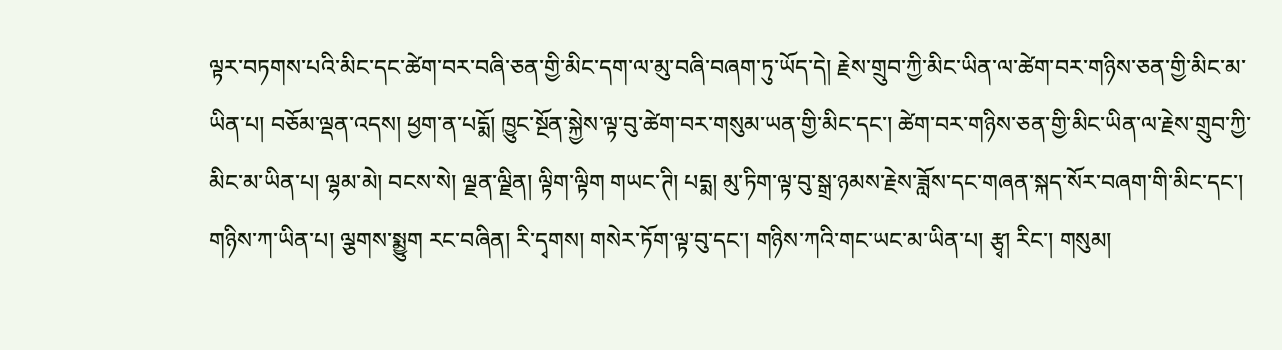ལྟར་བཏགས་པའི་མིང་དང་ཚེག་བར་བཞི་ཅན་གྱི་མིང་དག་ལ་མུ་བཞི་བཞག་ཏུ་ཡོད་དེ། རྗེས་གྲུབ་ཀྱི་མིང་ཡིན་ལ་ཚེག་བར་གཉིས་ཅན་གྱི་མིང་མ་ཡིན་པ། བཅོམ་ལྡན་འདས། ཕྱག་ན་པདྨོ། ཁྱུང་སྔོན་སྐྱེས་ལྟ་བུ་ཚེག་བར་གསུམ་ཡན་གྱི་མིང་དང་། ཚེག་བར་གཉིས་ཅན་གྱི་མིང་ཡིན་ལ་རྗེས་གྲུབ་ཀྱི་མིང་མ་ཡིན་པ། ལྷམ་མེ། བངས་སེ། ལྗན་ལྗིན། ལྟིག་ལྟིག གཡང་ཊི། པདྨ། མུ་ཏིག་ལྟ་བུ་སྒྲ་ཉམས་རྗེས་ཟློས་དང་གཞན་སྐད་སོར་བཞག་གི་མིང་དང་། གཉིས་ཀ་ཡིན་པ། ལྕགས་སྨྱུག རང་བཞིན། རི་དྭགས། གསེར་ཏོག་ལྟ་བུ་དང་། གཉིས་ཀའི་གང་ཡང་མ་ཡིན་པ། རྩྭ། རིང་། གསུམ།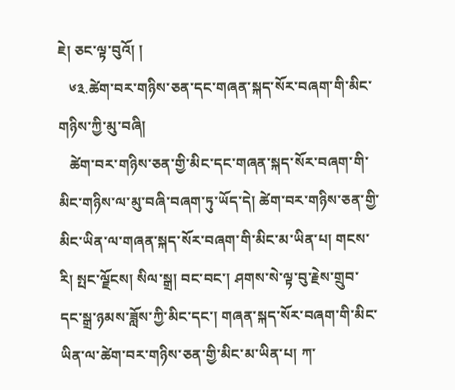ཇེ། ཅང་ལྟ་བུའོ། །
   ༦༣.ཚེག་བར་གཉིས་ཅན་དང་གཞན་སྐད་སོར་བཞག་གི་མིང་གཉིས་ཀྱི་མུ་བཞི།
   ཚེག་བར་གཉིས་ཅན་གྱི་མིང་དང་གཞན་སྐད་སོར་བཞག་གི་མིང་གཉིས་ལ་མུ་བཞི་བཞག་ཏུ་ཡོད་དེ། ཚེག་བར་གཉིས་ཅན་གྱི་མིང་ཡིན་ལ་གཞན་སྐད་སོར་བཞག་གི་མིང་མ་ཡིན་པ། གངས་རི། སྤང་ལྗོངས། སིལ་སྒྲ། བང་བང་། ཤགས་སེ་ལྟ་བུ་རྗེས་གྲུབ་དང་སྒྲ་ཉམས་ཟློས་ཀྱི་མིང་དང་། གཞན་སྐད་སོར་བཞག་གི་མིང་ཡིན་ལ་ཚེག་བར་གཉིས་ཅན་གྱི་མིང་མ་ཡིན་པ། ཀ་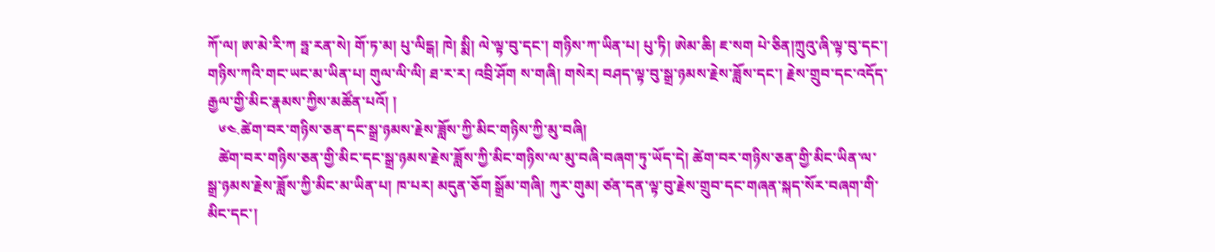ཀོ་ལ། ཨ་མེ་རི་ཀ ཧྥ་རན་སེ། གོ་ཏ་མ། པུ་ལིངྒ། ཁེ། སྨི། ལེ་ལྟ་བུ་དང་། གཉིས་ཀ་ཡིན་པ། པུ་ཏི། ཨེམ་ཆི། ཇ་སག པེ་ཅིན།ཀྲུའུ་ཞི་ལྟ་བུ་དང་། གཉིས་ཀའི་གང་ཡང་མ་ཡིན་པ། གུལ་ལི་ལི། ཐ་ར་ར། འབྲི་ཤོག ས་གཞི། གསེར། བཤད་ལྟ་བུ་སྒྲ་ཉམས་རྗེས་ཟློས་དང་། རྗེས་གྲུབ་དང་འདོད་རྒྱལ་གྱི་མིང་རྣམས་ཀྱིས་མཚོན་པའོ། །
   ༦༤.ཚེག་བར་གཉིས་ཅན་དང་སྒྲ་ཉམས་རྗེས་ཟློས་ཀྱི་མིང་གཉིས་ཀྱི་མུ་བཞི།
   ཚེག་བར་གཉིས་ཅན་གྱི་མིང་དང་སྒྲ་ཉམས་རྗེས་ཟློས་ཀྱི་མིང་གཉིས་ལ་མུ་བཞི་བཞག་ཏུ་ཡོད་དེ། ཚེག་བར་གཉིས་ཅན་གྱི་མིང་ཡིན་ལ་སྒྲ་ཉམས་རྗེས་ཟློས་ཀྱི་མིང་མ་ཡིན་པ། ཁ་པར། མདུན་ཅོག སྒྲོམ་གཞི། ཀུར་གུམ། ཙན་དན་ལྟ་བུ་རྗེས་གྲུབ་དང་གཞན་སྐད་སོར་བཞག་གི་མིང་དང་།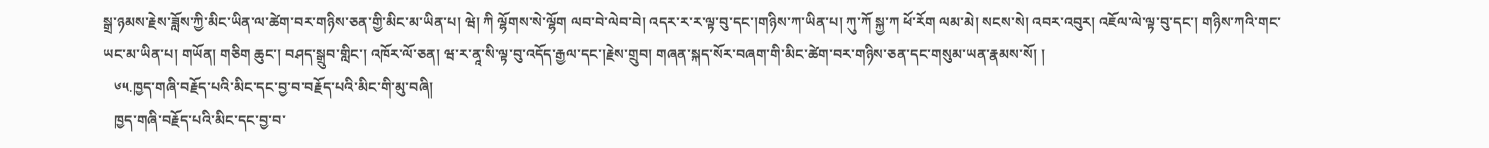སྒྲ་ཉམས་རྗེས་ཟློས་ཀྱི་མིང་ཡིན་ལ་ཚེག་བར་གཉིས་ཅན་གྱི་མིང་མ་ཡིན་པ། ཝེ། ཀི ལྷོགས་སེ་ལྷོག ལབ་བེ་ལེབ་བེ། འདར་ར་ར་ལྟ་བུ་དང་།གཉིས་ཀ་ཡིན་པ། ཀུ་ཀོ སྐྱ་ཀ ཕོ་རོག ལམ་མེ། སངས་སེ། འབར་འབུར། འཇོལ་ལེ་ལྟ་བུ་དང་། གཉིས་ཀའི་གང་ཡང་མ་ཡིན་པ། གཡོན། གཅིག ཆུང་། བཤད་སྒྲུབ་གླིང་། འཁོར་ལོ་ཅན། ཝ་ར་ནཱ་སི་ལྟ་བུ་འདོད་རྒྱལ་དང་།རྗེས་གྲུབ། གཞན་སྐད་སོར་བཞག་གི་མིང་ཚེག་བར་གཉིས་ཅན་དང་གསུམ་ཡན་རྣམས་སོ། །
   ༦༥.ཁྱད་གཞི་བརྗོད་པའི་མིང་དང་བྱ་བ་བརྗོད་པའི་མིང་གི་མུ་བཞི།
   ཁྱད་གཞི་བརྗོད་པའི་མིང་དང་བྱ་བ་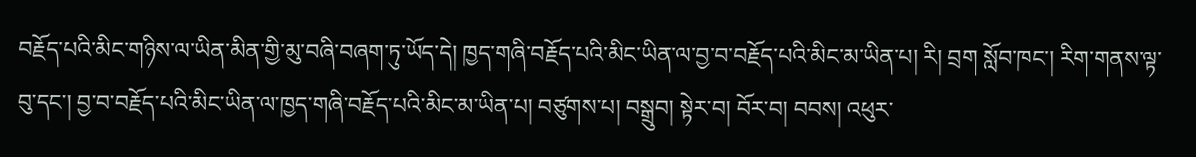བརྗོད་པའི་མིང་གཉིས་ལ་ཡིན་མིན་གྱི་མུ་བཞི་བཞག་ཏུ་ཡོད་དེ། ཁྱད་གཞི་བརྗོད་པའི་མིང་ཡིན་ལ་བྱ་བ་བརྗོད་པའི་མིང་མ་ཡིན་པ། རི། བྲག སློབ་ཁང་། རིག་གནས་ལྟ་བུ་དང་། བྱ་བ་བརྗོད་པའི་མིང་ཡིན་ལ་ཁྱད་གཞི་བརྗོད་པའི་མིང་མ་ཡིན་པ། བཙུགས་པ། བསྒྲུབ། སྟེར་བ། བོར་བ། བབས། འཕུར་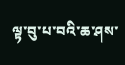ལྟ་བུ་པ་བའི་ཆ་ཤས་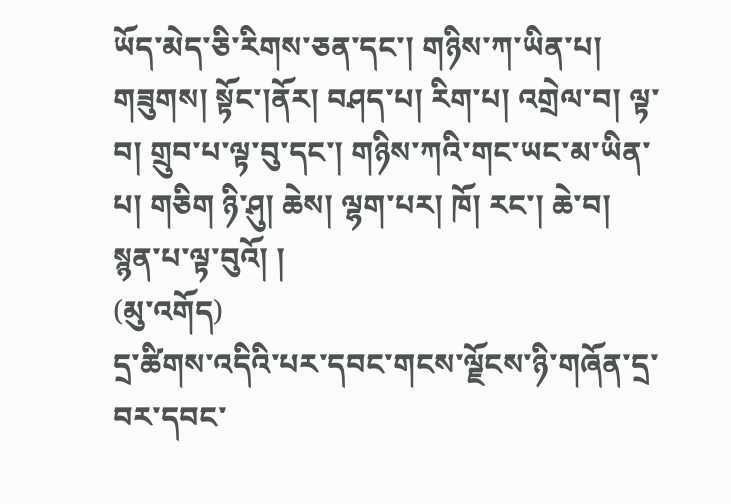ཡོད་མེད་ཅི་རིགས་ཅན་དང་། གཉིས་ཀ་ཡིན་པ། གཟུགས། སྟོང་།ནོར། བཤད་པ། རིག་པ། འགྲེལ་བ། ལྟ་བ། གྲུབ་པ་ལྟ་བུ་དང་། གཉིས་ཀའི་གང་ཡང་མ་ཡིན་པ། གཅིག ཉི་ཤུ། ཆེས། ལྷག་པར། ཁོ། རང་། ཆེ་བ། སྙན་པ་ལྟ་བུའོ། །
(མུ་འགོད)
དྲ་ཚིགས་འདིའི་པར་དབང་གངས་ལྗོངས་ཉི་གཞོན་དྲ་བར་དབང་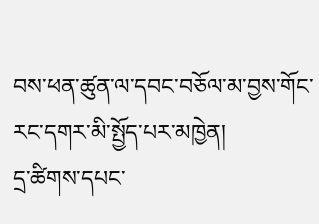བས་ཕན་ཚུན་ལ་དབང་བཅོལ་མ་བྱས་གོང་རང་དགར་མི་སྤྱོད་པར་མཁྱེན།
དྲ་ཚིགས་དཔང་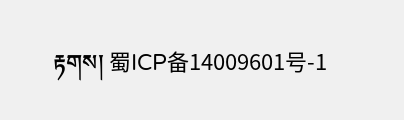རྟགས། 蜀ICP备14009601号-1